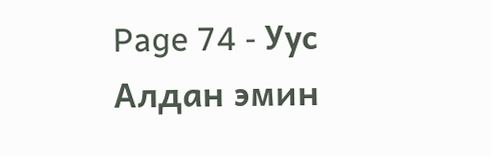Page 74 - Уус Алдан эмин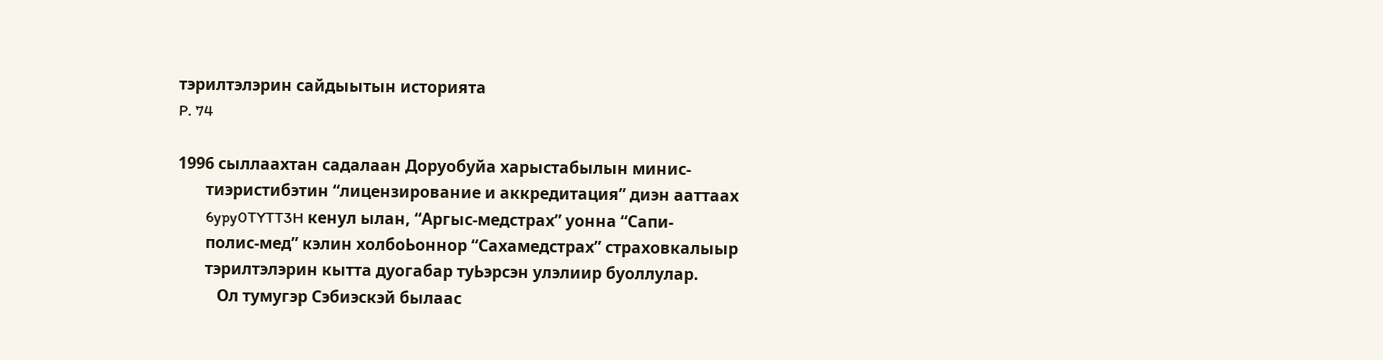тэрилтэлэрин сайдыытын историята
P. 74

1996 сыллаахтан садалаан Доруобуйа харыстабылын минис-
       тиэристибэтин “лицензирование и аккредитация” диэн ааттаах
       6ypy0TYTT3H кенул ылан, “Аргыс-медстрах” уонна “Сапи-
       полис-мед” кэлин холбоЬоннор “Сахамедстрах” страховкалыыр
       тэрилтэлэрин кытта дуогабар туЬэрсэн улэлиир буоллулар.
          Ол тумугэр Сэбиэскэй былаас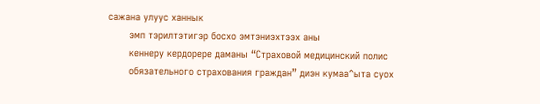сажана улуус ханнык
       эмп тэрилтэтигэр босхо эмтэниэхтээх аны
       кеннеру кердорере даманы “Страховой медицинский полис
       обязательного страхования граждан” диэн кумаа^ыта суох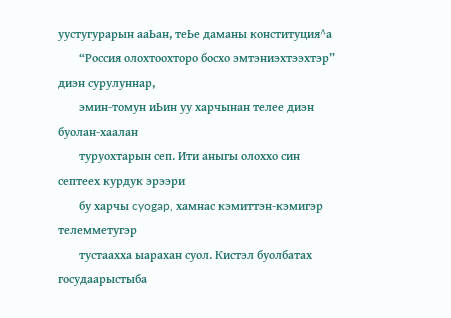уустугурарын ааЬан, теЬе даманы конституция^а
       “Россия олохтоохторо босхо эмтэниэхтээхтэр” диэн сурулуннар,
       эмин-томун иЬин уу харчынан телее диэн буолан-хаалан
       туруохтарын сеп. Ити аныгы олоххо син септеех курдук эрээри
       бу харчы cyogap, хамнас кэмиттэн-кэмигэр телемметугэр
       тустаахха ыарахан суол. Кистэл буолбатах госудаарыстыба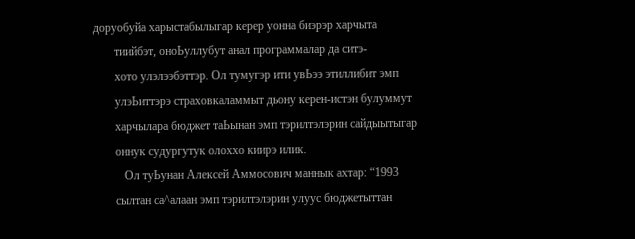доруобуйа харыстабылыгар керер уонна биэрэр харчыта
       тиийбэт, оноЬуллубут анал программалар да ситэ-
       хото улэлээбэттэр. Ол тумугэр ити увЬээ этиллибит эмп
       улэЬиттэрэ страховкаламмыт дьону керен-истэн булуммут
       харчылара бюджет таЬынан эмп тэрилтэлэрин сайдыытыгар
       оннук судургутук олоххо киирэ илик.
          Ол туЬунан Алексей Аммосович маннык ахтар: “1993
       сылтан са^алаан эмп тэрилтэлэрин улуус бюджетыттан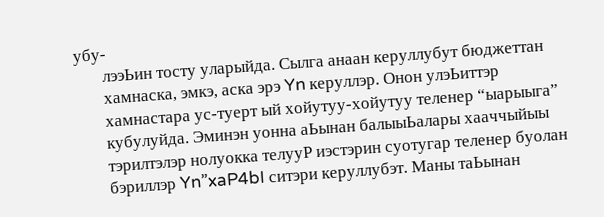убу-
       лээЬин тосту уларыйда. Сылга анаан керуллубут бюджеттан
       хамнаска, эмкэ, аска эрэ Yn керуллэр. Онон улэЬиттэр
       хамнастара ус-туерт ый хойутуу-хойутуу теленер “ыарыыга”
       кубулуйда. Эминэн уонна аЬынан балыыЬалары хааччыйыы
       тэрилтэлэр нолуокка телууР иэстэрин суотугар теленер буолан
       бэриллэр Yn”xaP4bI ситэри керуллубэт. Маны таЬынан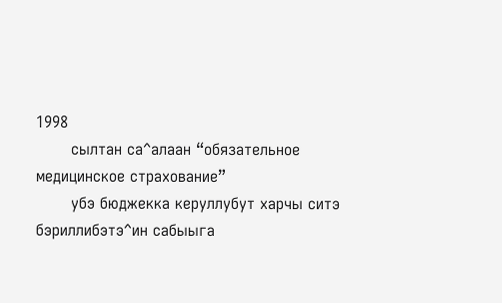1998
       сылтан са^алаан “обязательное медицинское страхование”
       убэ бюджекка керуллубут харчы ситэ бэриллибэтэ^ин сабыыга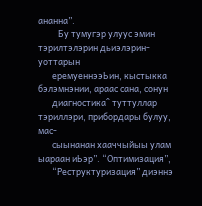ананна”.
          Бу тумугэр улуус эмин тэрилтэлэрин дьиэлэрин-уоттарын
       еремуеннээЬин, кыстыкка бэлэмнэнии, араас сана, сонун
       диагностика^ туттуллар тэриллэри, прибордары булуу, мас-
       сыынанан хааччыйыы улам ыараан иЬэр”. “Оптимизация”,
       “Реструктуризация” диэннэ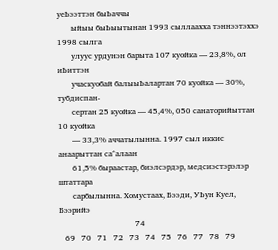уеЬээттэн быЬаччы
       ыйыы быЬыытынан 1993 сыллаахха тэннээтэххэ 1998 сылга
       улуус урдунэн барыта 107 куойка — 23,8%, ол иЬиттэн
       учаскуобай балыыЬалартан 70 куойка — 30%, тубдиспан-
       сертан 25 куойка — 45,4%, 050 санаторийыттан 10 куойка
       — 33,3% аччатылынна. 1997 сыл иккис анаарыттан са^алаан
       61,5% быраастар, биэлсэрдэр, медсиэстэрэлэр штаттара
       сарбылынна. Хомустаах, Бээди, УЬун Куел, Бээрийэ
                                      74
   69   70   71   72   73   74   75   76   77   78   79